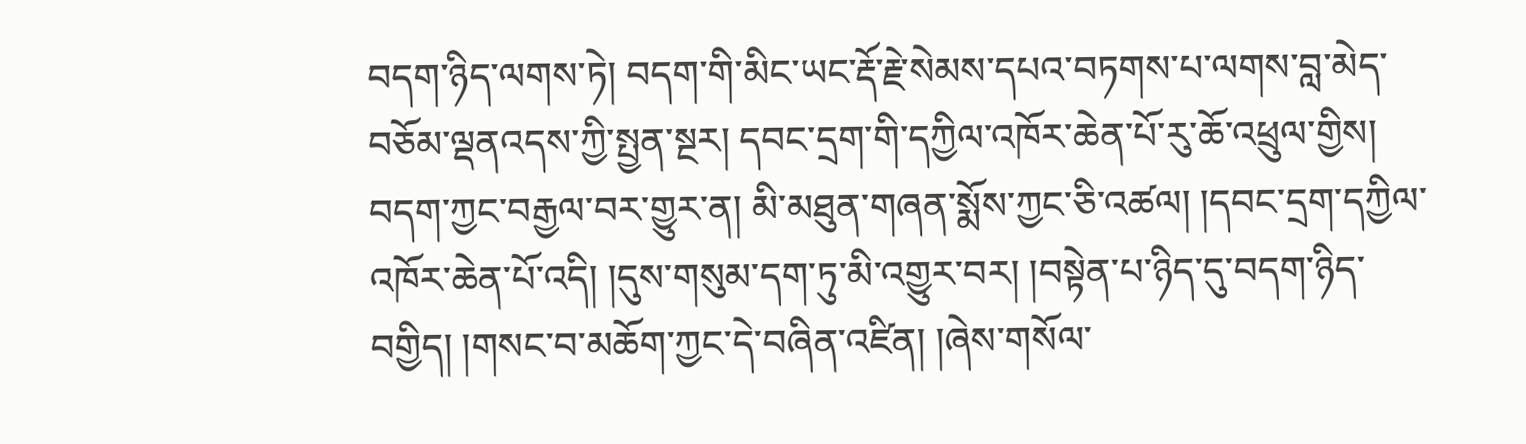བདག་ཉིད་ལགས་ཏེ། བདག་གི་མིང་ཡང་རྡོ་རྗེ་སེམས་དཔའ་བཏགས་པ་ལགས་བླ་མེད་བཅོམ་ལྡནའདས་ཀྱི་སྤྱན་སྔར། དབང་དྲག་གི་དཀྱིལ་འཁོར་ཆེན་པོ་རུ་ཆོ་འཕྲུལ་གྱིས། བདག་ཀྱང་བརྒྱལ་བར་གྱུར་ན། མི་མཐུན་གཞན་སྨོས་ཀྱང་ཅི་འཚལ། །དབང་དྲག་དཀྱིལ་འཁོར་ཆེན་པོ་འདི། །དུས་གསུམ་དག་ཏུ་མི་འགྱུར་བར། །བསྟེན་པ་ཉིད་དུ་བདག་ཉིད་བགྱིད། །གསང་བ་མཆོག་ཀྱང་དེ་བཞིན་འཛིན། །ཞེས་གསོལ་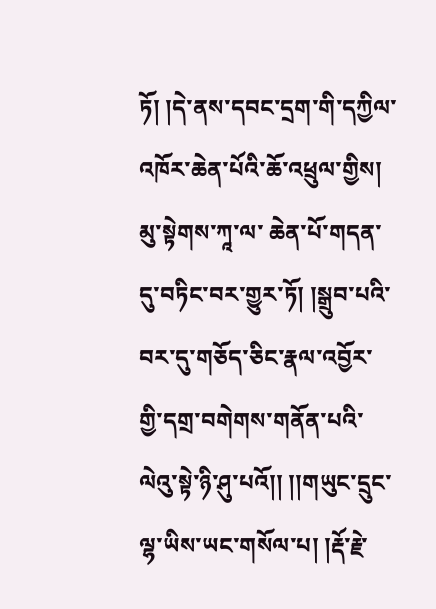ཏོ། །དེ་ནས་དབང་དྲག་གི་དཀྱིལ་འཁོར་ཆེན་པོའི་ཆོ་འཕྲུལ་གྱིས། མུ་སྟེགས་ཀཱ་ལ་ ཆེན་པོ་གདན་དུ་བཏིང་བར་གྱུར་ཏོ། །སྒྲུབ་པའི་བར་དུ་གཅོད་ཅིང་རྣལ་འབྱོར་གྱི་དགྲ་བགེགས་གནོན་པའི་ལེའུ་སྟེ་ཉི་ཤུ་པའོ།། །།གཡུང་དྲུང་ལྷ་ཡིས་ཡང་གསོལ་པ། །རྡོ་རྗེ་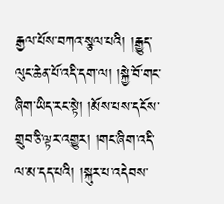རྒྱལ་པོས་བཀའ་སྩལ་པའི། །རྒྱུད་ལུང་ཆེན་པོ་འདི་དག་ལ། །སྐྱེ་བོ་གང་ཞིག་ཡིད་རང་སྟེ། །མོས་པས་དངོས་གྲུབ་ཅི་ལྟར་འགྱུར། །གང་ཞིག་འདི་ལ་མ་དད་པའི། །སྐུར་པ་འདེབས་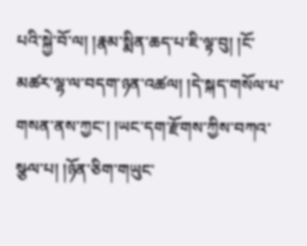པའི་སྐྱེ་བོ་ལ། །རྣམ་སྨིན་ཆད་པ་ཇི་ལྟ་བུ། །ངོ་མཚར་ལྷ་ལ་བདག་ཉན་འཚལ། །དེ་སྐད་གསོལ་པ་གསན་ནས་ཀྱང་། །ཡང་དག་རྫོགས་ཀྱིས་བཀའ་སྩལ་པ། །ཉོན་ཅིག་གཡུང་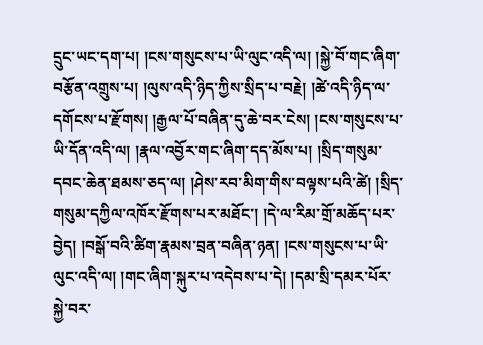དྲུང་ཡང་དག་པ། །ངས་གསུངས་པ་ཡི་ལུང་འདི་ལ། །སྐྱེ་བོ་གང་ཞིག་བརྩོན་འགྲུས་པ། །ལུས་འདི་ཉིད་ཀྱིས་སྲིད་པ་བརྗེ། །ཚེ་འདི་ཉིད་ལ་དགོངས་པ་རྫོགས། །རྒྱལ་པོ་བཞིན་དུ་ཆེ་བར་ངེས། །ངས་གསུངས་པ་ཡི་དོན་འདི་ལ། །རྣལ་འབྱོར་གང་ཞིག་དད་མོས་པ། །སྲིད་གསུམ་དབང་ཆེན་ཐམས་ཅད་ལ། །ཤེས་རབ་མིག་གིས་བལྟས་པའི་ཚེ། །སྲིད་གསུམ་དཀྱིལ་འཁོར་རྫོགས་པར་མཐོང་། །དེ་ལ་རིམ་གྲོ་མཆོད་པར་བྱེད། །བསྒོ་བའི་ཚིག་རྣམས་བྲན་བཞིན་ཉན། །ངས་གསུངས་པ་ཡི་ལུང་འདི་ལ། །གང་ཞིག་སྐུར་པ་འདེབས་པ་དེ། །དམ་སྲི་དམར་པོར་སྐྱེ་བར་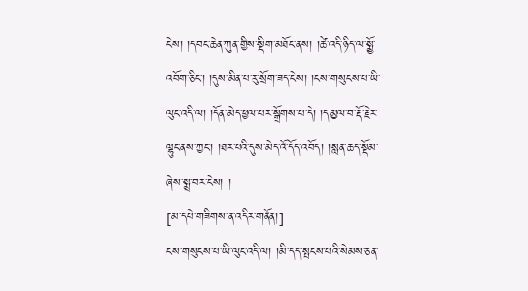ངེས། །དབང་ཆེན་ཀུན་གྱིས་སྡིག་མཐོང་ནས། །ཚེ་འདི་ཉིད་ལ་སྨྱོ་འབོག་ཅིང་། །དུས་མིན་པ་རུ་སྲོག་ཟད་ངེས། །ངས་གསུངས་པ་ཡི་ལུང་འདི་ལ། །དོན་མེད་ཕྱལ་པར་སྒྲོགས་པ་དེ། །དམྱལ་བ་རྡོ་རྗེར་ལྷུང་ནས་ཀྱང་། །ཐར་པའི་དུས་མེད་འོ་དོད་འབོད། །སླན་ཆད་སྡོམ་ཞེས་སྨྲ་བར་ངེས། །
[མ་དཔེ་གཟིགས་ན་འདིར་གནོན།]
ངས་གསུངས་པ་ཡི་ལུང་འདི་ལ། །མི་དད་སྤངས་པའི་སེམས་ཅན་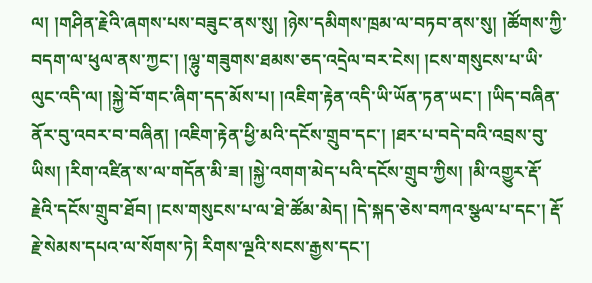ལ། །གཤིན་རྗེའི་ཞགས་པས་བཟུང་ནས་སུ། །ཉེས་དམིགས་ཁྲམ་ལ་བཏབ་ནས་སུ། །ཚོགས་ཀྱི་བདག་ལ་ཕུལ་ནས་ཀྱང་། །ལྷུ་གཟུགས་ཐམས་ཅད་འདྲེལ་བར་ངེས། །ངས་གསུངས་པ་ཡི་ལུང་འདི་ལ། །སྐྱེ་བོ་གང་ཞིག་དད་མོས་པ། །འཇིག་རྟེན་འདི་ཡི་ཡོན་ཏན་ཡང་། །ཡིད་བཞིན་ནོར་བུ་འབར་བ་བཞིན། །འཇིག་རྟེན་ཕྱི་མའི་དངོས་གྲུབ་དང་། །ཐར་པ་བདེ་བའི་འབྲས་བུ་ཡིས། །རིག་འཛིན་ས་ལ་གདོན་མི་ཟ། །སྐྱེ་འགག་མེད་པའི་དངོས་གྲུབ་ཀྱིས། །མི་འགྱུར་རྡོ་རྗེའི་དངོས་གྲུབ་ཐོབ། །ངས་གསུངས་པ་ལ་ཐེ་ཚོམ་མེད། །དེ་སྐད་ཅེས་བཀའ་སྩལ་པ་དང་། རྡོ་རྗེ་སེམས་དཔའ་ལ་སོགས་ཏེ། རིགས་ལྔའི་སངས་རྒྱས་དང་།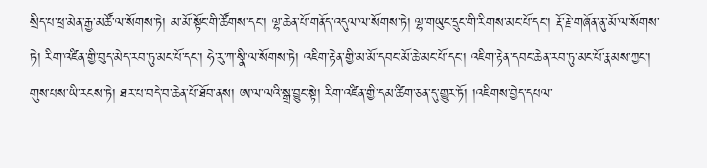སྲིད་པ་ཕྲ་མེན་རྒྱ་མཚོ་ལ་སོགས་ཏེ། མ་མོ་སྟོང་གི་ཚོགས་དང་། ལྷ་ཆེན་པོ་གནོད་འདུལ་ལ་སོགས་ཏེ། ལྷ་གཡུང་དྲུང་གི་རིགས་མང་པོ་དང་། རྡོ་རྗེ་གཞོན་ནུ་མོ་ལ་སོགས་ཏེ། རིག་འཛིན་གྱི་བུད་མེད་རབ་ཏུ་མང་པོ་དང་། ཧེ་རུ་ཀ་སྣི་ལ་སོགས་ཏེ། འཇིག་རྟེན་གྱི་མ་མོ་དབང་མོ་ཆེ་མང་པོ་དང་། འཇིག་རྟེན་དབང་ཆེན་རབ་ཏུ་མང་པོ་རྣམས་ཀྱང་། གུས་པས་ཡི་རངས་ཏེ། ཐར་པ་བདེ་བ་ཆེན་པོ་ཐོབ་ནས། ཨ་ལ་ལའི་སྒྲ་བྱུང་སྟེ། རིག་འཛིན་གྱི་དམ་ཚིག་ཅན་དུ་གྱུར་ཏོ། །འཇིགས་བྱེད་དཔལ་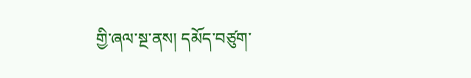གྱི་ཞལ་སྔ་ནས། དམོད་བཙུག་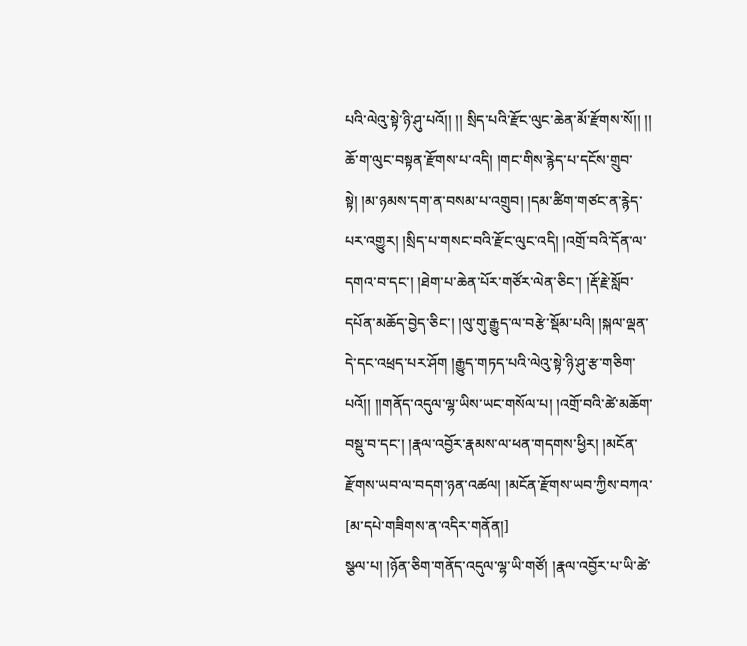པའི་ལེའུ་སྟེ་ཉི་ཤུ་པའོ།། །། སྲིད་པའི་རྫོང་ལུང་ཆེན་མོ་རྫོགས་སོ།། །། ཆོ་ག་ལུང་བསྟན་རྫོགས་པ་འདི། །གང་གིས་རྙེད་པ་དངོས་གྲུབ་སྟེ། །མ་ཉམས་དག་ན་བསམ་པ་འགྲུབ། །དམ་ཚིག་གཙང་ན་རྙེད་པར་འགྱུར། །སྲིད་པ་གསང་བའི་རྫོང་ལུང་འདི། །འགྲོ་བའི་དོན་ལ་དགའ་བ་དང་། །ཐེག་པ་ཆེན་པོར་གཙོར་ལེན་ཅིང་། །རྡོ་རྗེ་སློབ་དཔོན་མཆོད་བྱེད་ཅིང་། །ལུ་གུ་རྒྱུད་ལ་བརྩེ་སྡོམ་པའི། །སྐལ་ལྡན་དེ་དང་འཕྲད་པར་ཤོག །རྒྱུད་གཏད་པའི་ལེའུ་སྟེ་ཉི་ཤུ་རྩ་གཅིག་པའོ།། །།གནོད་འདུལ་ལྷ་ཡིས་ཡང་གསོལ་པ། །འགྲོ་བའི་ཚེ་མཆོག་བསྡུ་བ་དང་། །རྣལ་འབྱོར་རྣམས་ལ་ཕན་གདགས་ཕྱིར། །མངོན་རྫོགས་ཡབ་ལ་བདག་ཉན་འཚལ། །མངོན་རྫོགས་ཡབ་ཀྱིས་བཀའ་
[མ་དཔེ་གཟིགས་ན་འདིར་གནོན།]
སྩལ་པ། །ཉོན་ཅིག་གནོད་འདུལ་ལྷ་ཡི་གཙོ། །རྣལ་འབྱོར་པ་ཡི་ཚེ་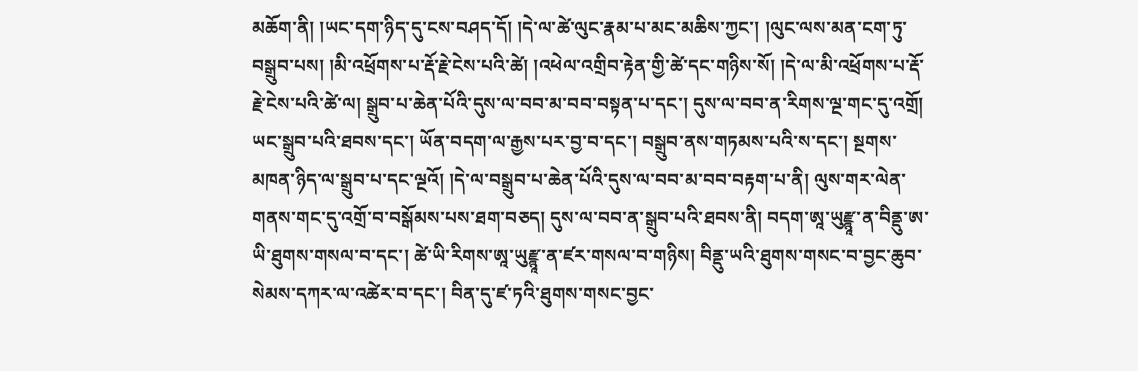མཆོག་ནི། །ཡང་དག་ཉིད་དུ་ངས་བཤད་དོ། །དེ་ལ་ཚེ་ལུང་རྣམ་པ་མང་མཆིས་ཀྱང་། །ལུང་ལས་མན་ངག་ཏུ་བསྒྲུབ་པས། །མི་འཕྲོགས་པ་རྡོ་རྗེ་ངེས་པའི་ཚེ། །འཕེལ་འགྲིབ་རྟེན་གྱི་ཚེ་དང་གཉིས་སོ། །དེ་ལ་མི་འཕྲོགས་པ་རྡོ་རྗེ་ངེས་པའི་ཚེ་ལ། སྒྲུབ་པ་ཆེན་པོའི་དུས་ལ་བབ་མ་བབ་བསྟན་པ་དང་། དུས་ལ་བབ་ན་རིགས་ལྔ་གང་དུ་འགྲོ། ཡང་སྒྲུབ་པའི་ཐབས་དང་། ཡོན་བདག་ལ་རྒྱས་པར་བྱ་བ་དང་། བསྒྲུབ་ནས་གཏམས་པའི་ས་དང་། སྔགས་མཁན་ཉིད་ལ་སྒྲུབ་པ་དང་ལྔའོ། །དེ་ལ་བསྒྲུབ་པ་ཆེན་པོའི་དུས་ལ་བབ་མ་བབ་བརྟག་པ་ནི། ལུས་གར་ལེན་གནས་གང་དུ་འགྲོ་བ་བསྒོམས་པས་ཐག་བཅད། དུས་ལ་བབ་ན་སྒྲུབ་པའི་ཐབས་ནི། བདག་ཨཱ་ཡུརྫྙཱ་ན་བིནྡུ་ཨ་ཡི་ཐུགས་གསལ་བ་དང་། ཚེ་ཡི་རིགས་ཨཱ་ཡུརྫྙཱ་ན་ཛར་གསལ་བ་གཉིས། བིནྡུ་ཡའི་ཐུགས་གསང་བ་བྱང་ཆུབ་སེམས་དཀར་ལ་འཚེར་བ་དང་། བིན་དུ་ཛ་ཏའི་ཐུགས་གསང་བྱང་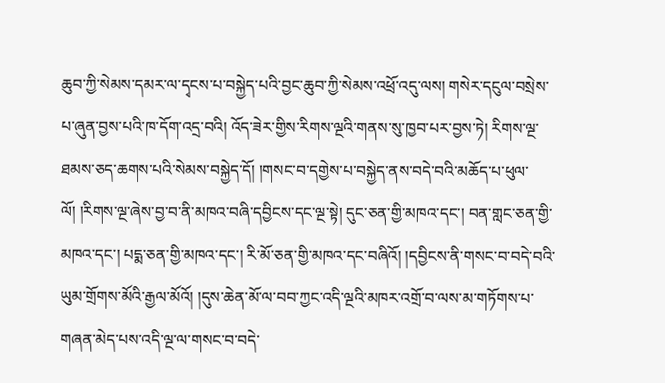ཆུབ་ཀྱི་སེམས་དམར་ལ་དྭངས་པ་བསྐྱེད་པའི་བྱང་ཆུབ་ཀྱི་སེམས་འཕྲོ་འདུ་ལས། གསེར་དངུལ་བསྲེས་པ་ཞུན་བྱས་པའི་ཁ་དོག་འདྲ་བའི། འོད་ཟེར་གྱིས་རིགས་ལྔའི་གནས་སུ་ཁྱབ་པར་བྱས་ཏེ། རིགས་ལྔ་ཐམས་ཅད་ཆགས་པའི་སེམས་བསྐྱེད་དོ། །གསང་བ་དགྱེས་པ་བསྐྱེད་ནས་བདེ་བའི་མཆོད་པ་ཕུལ་ལོ། །རིགས་ལྔ་ཞེས་བྱ་བ་ནི་མཁའ་བཞི་དབྱིངས་དང་ལྔ་སྟེ། དུང་ཅན་གྱི་མཁའ་དང་། བན་གླང་ཅན་གྱི་མཁའ་དང་། པདྨ་ཅན་གྱི་མཁའ་དང་། རི་མོ་ཅན་གྱི་མཁའ་དང་བཞིའོ། །དབྱིངས་ནི་གསང་བ་བདེ་བའི་ཡུམ་གྲོགས་མོའི་རྒྱལ་མོའོ། །དུས་ཆེན་མོ་ལ་བབ་ཀྱང་འདི་ལྔའི་མཁར་འགྲོ་བ་ལས་མ་གཏོགས་པ་གཞན་མེད་པས་འདི་ལྔ་ལ་གསང་བ་བདེ་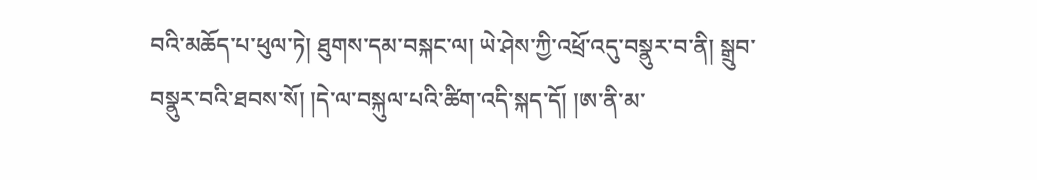བའི་མཆོད་པ་ཕུལ་ཏེ། ཐུགས་དམ་བསྐང་ལ། ཡེ་ཤེས་ཀྱི་འཕྲོ་འདུ་བསྣུར་བ་ནི། སྒྲུབ་བསྣུར་བའི་ཐབས་སོ། །དེ་ལ་བསྐུལ་པའི་ཚིག་འདི་སྐད་དོ། །ཨ་ནི་མ་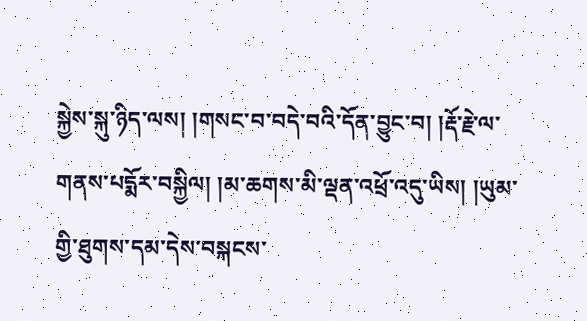སྐྱེས་སྐུ་ཉིད་ལས། །གསང་བ་བདེ་བའི་དོན་བྱུང་བ། །རྡོ་རྗེ་ལ་གནས་པདྨོར་བསྐྱིལ། །མ་ཆགས་མི་ལྡན་འཕྲོ་འདུ་ཡིས། །ཡུམ་གྱི་ཐུགས་དམ་དེས་བསྐངས་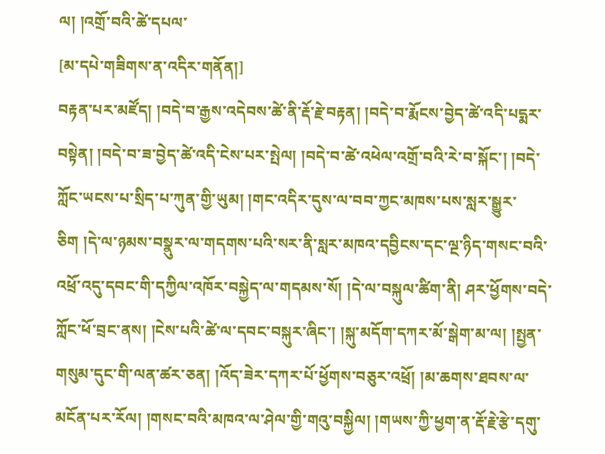ལ། །འགྲོ་བའི་ཚེ་དཔལ་
[མ་དཔེ་གཟིགས་ན་འདིར་གནོན།]
བརྟན་པར་མཛོད། །བདེ་བ་རྒྱས་འདེབས་ཚེ་ནི་རྡོ་རྗེ་བརྟན། །བདེ་བ་རྨོངས་བྱེད་ཚེ་འདི་པདྨར་བསྟེན། །བདེ་བ་ཟ་བྱེད་ཚེ་འདི་ངེས་པར་སྤེལ། །བདེ་བ་ཚེ་འཕེལ་འགྲོ་བའི་རེ་བ་སྐོང་། །བདེ་ཀློང་ཡངས་པ་སྲིད་པ་ཀུན་གྱི་ཡུམ། །གང་འདིར་དུས་ལ་བབ་ཀྱང་མཁས་པས་སླར་སྒྱུར་ཅིག །དེ་ལ་ཉམས་བསྣུར་ལ་གདགས་པའི་སར་ནི་སླར་མཁའ་དབྱིངས་དང་ལྔ་ཉིད་གསང་བའི་འཕྲོ་འདུ་དབང་གི་དཀྱིལ་འཁོར་བསྐྱེད་ལ་གདམས་སོ། །དེ་ལ་བསྐུལ་ཚིག་ནི། ཤར་ཕྱོགས་བདེ་ཀློང་ཕོ་བྲང་ནས། །ངེས་པའི་ཚེ་ལ་དབང་བསྐུར་ཞིང་། །སྐུ་མདོག་དཀར་མོ་སྒེག་མ་ལ། །སྤྱན་གསུམ་དུང་གི་ལན་ཚར་ཅན། །འོད་ཟེར་དཀར་པོ་ཕྱོགས་བཅུར་འཕྲོ། །མ་ཆགས་ཐབས་ལ་མངོན་པར་རོལ། །གསང་བའི་མཁའ་ལ་ཤེལ་གྱི་གའུ་བསྐྱིལ། །གཡས་ཀྱི་ཕྱག་ན་རྡོ་རྗེ་རྩེ་དགུ་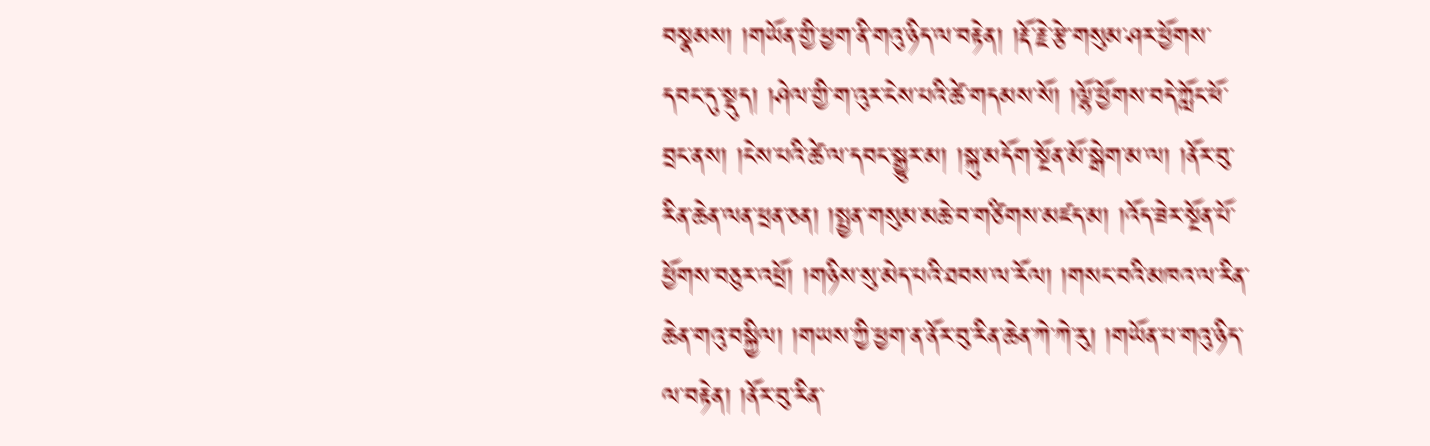བསྣམས། །གཡོན་གྱི་ཕྱག་ནི་གའུ་ཉིད་ལ་བརྟེན། །རྡོ་རྗེ་རྩེ་གསུམ་ཤར་ཕྱོགས་དབང་དུ་སྡུད། །ཤེལ་གྱི་ག་འུར་ངེས་པའི་ཚེ་གདམས་སོ། །ལྷོ་ཕྱོགས་བདེ་ཀློང་ཕོ་བྲང་ནས། །ངེས་པའི་ཚེ་ལ་དབང་སྒྱུར་མ། །སྐུ་མདོག་སྔོན་མོ་སྒེག་མ་ལ། །ནོར་བུ་རིན་ཆེན་ལན་ཕྲན་ཅན། །སྤྱན་གསུམ་མཆེ་བ་གཙིགས་མཛད་མ། །འོད་ཟེར་སྔོན་པོ་ཕྱོགས་བཅུར་འཕྲོ། །གཉིས་སུ་མེད་པའི་ཐབས་ལ་རོལ། །གསང་བའི་མཁའ་ལ་རིན་ཆེན་གའུ་བསྐྱིལ། །གཡས་ཀྱི་ཕྱག་ན་ནོར་བུ་རིན་ཆེན་ཀེ་ཀེ་རུ། །གཡོན་པ་གའུ་ཉིད་ལ་བརྟེན། །ནོར་བུ་རིན་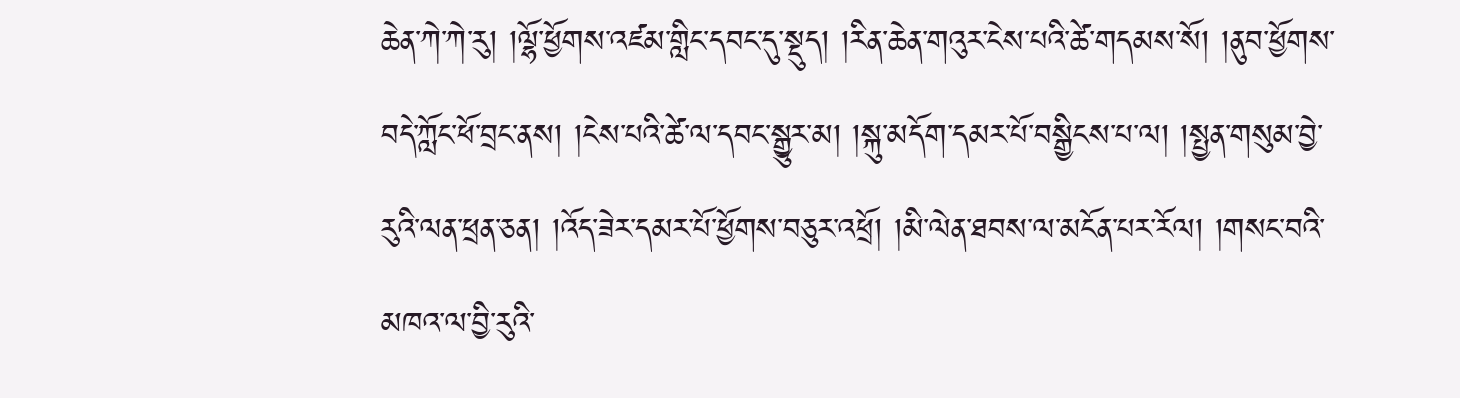ཆེན་ཀེ་ཀེ་རུ། །ལྷོ་ཕྱོགས་འཛམ་གླིང་དབང་དུ་སྡུད། །རིན་ཆེན་གའུར་ངེས་པའི་ཚེ་གདམས་སོ། །ནུབ་ཕྱོགས་བདེ་ཀློང་ཕོ་བྲང་ནས། །ངེས་པའི་ཚེ་ལ་དབང་སྒྱུར་མ། །སྐུ་མདོག་དམར་པོ་བསྒྱིངས་པ་ལ། །སྤྱན་གསུམ་བྱེ་རུའི་ལན་ཕྲན་ཅན། །འོད་ཟེར་དམར་པོ་ཕྱོགས་བཅུར་འཕྲོ། །མི་ལེན་ཐབས་ལ་མངོན་པར་རོལ། །གསང་བའི་མཁའ་ལ་བྱི་རུའི་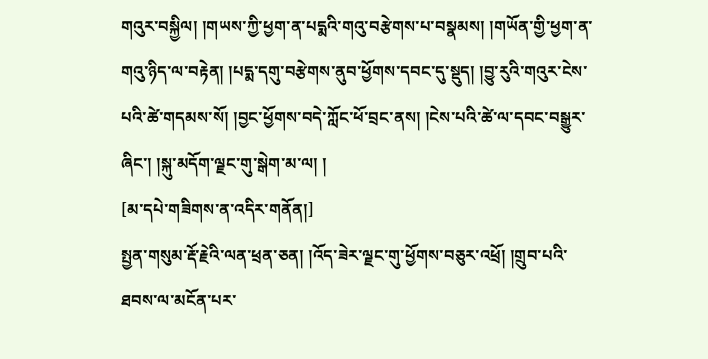གའུར་བསྐྱིལ། །གཡས་ཀྱི་ཕྱག་ན་པདྨའི་གའུ་བརྩེགས་པ་བསྣམས། །གཡོན་གྱི་ཕྱག་ན་གའུ་ཉིད་ལ་བརྟེན། །པདྨ་དགུ་བརྩེགས་ནུབ་ཕྱོགས་དབང་དུ་སྡུད། །བྱུ་རུའི་གའུར་ངེས་པའི་ཚེ་གདམས་སོ། །བྱང་ཕྱོགས་བདེ་ཀློང་ཕོ་བྲང་ནས། །ངེས་པའི་ཚེ་ལ་དབང་བསྒྱུར་ཞིང་། །སྐུ་མདོག་ལྗང་གུ་སྒེག་མ་ལ། །
[མ་དཔེ་གཟིགས་ན་འདིར་གནོན།]
སྤྱན་གསུམ་རྡོ་རྗེའི་ལན་ཕྲན་ཅན། །འོད་ཟེར་ལྗང་གུ་ཕྱོགས་བཅུར་འཕྲོ། །གྲུབ་པའི་ཐབས་ལ་མངོན་པར་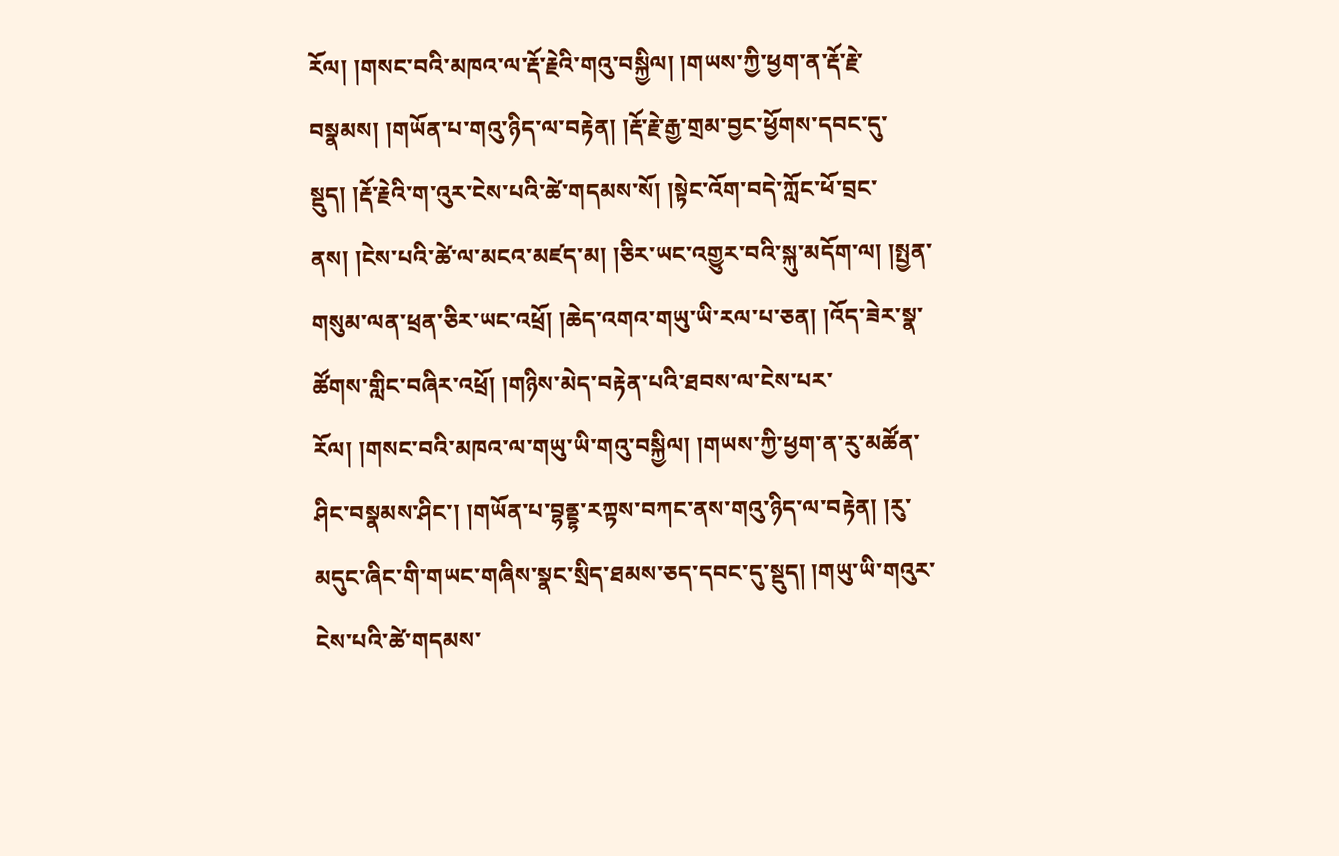རོལ། །གསང་བའི་མཁའ་ལ་རྡོ་རྗེའི་གའུ་བསྐྱིལ། །གཡས་ཀྱི་ཕྱག་ན་རྡོ་རྗེ་བསྣམས། །གཡོན་པ་གའུ་ཉིད་ལ་བརྟེན། །རྡོ་རྗེ་རྒྱ་གྲམ་བྱང་ཕྱོགས་དབང་དུ་སྡུད། །རྡོ་རྗེའི་ག་འུར་ངེས་པའི་ཚེ་གདམས་སོ། །སྟེང་འོག་བདེ་ཀློང་ཕོ་བྲང་ནས། །ངེས་པའི་ཚེ་ལ་མངའ་མཛད་མ། །ཅིར་ཡང་འགྱུར་བའི་སྐུ་མདོག་ལ། །སྤྱན་གསུམ་ལན་ཕྲན་ཅིར་ཡང་འཕྲོ། །ཆེད་འགའ་གཡུ་ཡི་རལ་པ་ཅན། །འོད་ཟེར་སྣ་ཚོགས་གླིང་བཞིར་འཕྲོ། །གཉིས་མེད་བརྟེན་པའི་ཐབས་ལ་ངེས་པར་རོལ། །གསང་བའི་མཁའ་ལ་གཡུ་ཡི་གའུ་བསྐྱིལ། །གཡས་ཀྱི་ཕྱག་ན་རུ་མཚོན་ཤིང་བསྣམས་ཤིང་། །གཡོན་པ་བྷནྡྷ་རཀྟས་བཀང་ནས་གའུ་ཉིད་ལ་བརྟེན། །རུ་མདུང་ཞིང་གི་གཡང་གཞིས་སྣང་སྲིད་ཐམས་ཅད་དབང་དུ་སྡུད། །གཡུ་ཡི་གའུར་ངེས་པའི་ཚེ་གདམས་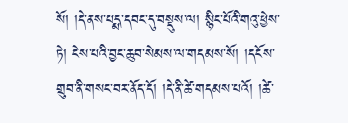སོ། །དེ་ནས་པདྨ་དབང་དུ་བསྡུས་ལ། སྙིང་པོའི་གའུ་ཕྱེས་ཏེ། ངེས་པའི་བྱང་ཆུབ་སེམས་ལ་གདམས་སོ། །དངོས་གྲུབ་ནི་གསང་བར་ནོད་དོ། །དེ་ནི་ཚེ་གདམས་པའོ། །ཚེ་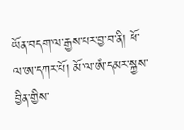ཡོན་བདག་ལ་རྒྱས་པར་བྱ་བ་ནི། ཕོ་ལ་ཨ་དཀར་པོ། མོ་ལ་ཨཾ་དམར་སྐྱས་བྱིན་གྱིས་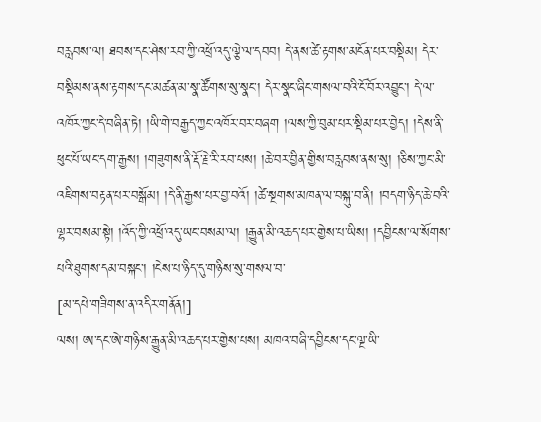བརླབས་ལ། ཐབས་དང་ཤེས་རབ་ཀྱི་འཕྲོ་འདུ་ལྕེ་ལ་དབབ། དེ་ནས་ཚེ་རྟགས་མངོན་པར་བསྡིམ། དེར་བསྡིམས་ནས་རྟགས་དང་མཚན་མ་སྣ་ཚོགས་སུ་སྣང་། དེར་སྣང་ཞིང་གསལ་བའི་ངོ་བོར་འབྱུང་། དེ་ལ་འཁོར་ཀྱང་དེ་བཞིན་ཏེ། །ཡི་གེ་བརྒྱད་ཀྱང་འཁོར་བར་བཞག །ལས་ཀྱི་བུམ་པར་སྡིམ་པར་བྱེད། །དེས་ནི་ཕུང་པོ་ཡང་དག་རྒྱས། །གཟུགས་ནི་རྡོ་རྗེ་རི་རབ་པས། །ཆེ་བར་བྱིན་གྱིས་བརླབས་ནས་སུ། །ཅིས་ཀྱང་མི་འཇིགས་བརྟན་པར་བསྒོམ། །དེ་ནི་རྒྱས་པར་བྱ་བའོ། །ཚེ་སྔགས་མཁན་ལ་བསྐུ་བ་ནི། །བདག་ཉིད་ཆེ་བའི་ལྷར་བསམ་སྟེ། །འོད་ཀྱི་འཕྲོ་འདུ་ཡང་བསམ་ལ། །རྒྱུན་མི་འཆད་པར་གྱེས་པ་ཡིས། །དབྱིངས་ལ་སོགས་པའི་ཐུགས་དམ་བསྐང་། །ངེས་པ་ཉིད་དུ་གཉིས་སུ་གསལ་བ་
[མ་དཔེ་གཟིགས་ན་འདིར་གནོན།]
ལས། ཨ་དང་ཨེ་གཉིས་རྒྱུན་མི་འཆད་པར་གྱེས་པས། མཁའ་བཞི་དབྱིངས་དང་ལྔ་ཡི་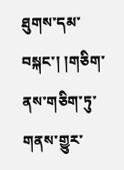ཐུགས་དམ་བསྐང་། །གཅིག་ནས་གཅིག་ཏུ་གནས་གྱུར་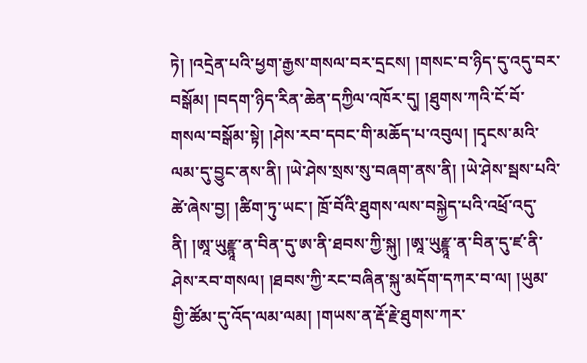ཏེ། །འདྲེན་པའི་ཕྱག་རྒྱས་གསལ་བར་དྲངས། །གསང་བ་ཉིད་དུ་འདུ་བར་བསྒོམ། །བདག་ཉིད་རིན་ཆེན་དཀྱིལ་འཁོར་དུ། །ཐུགས་ཀའི་ངོ་བོ་གསལ་བསྒོམ་སྟེ། །ཤེས་རབ་དབང་གི་མཆོད་པ་འབུལ། །དྭངས་མའི་ལམ་དུ་བྱུང་ནས་ནི། །ཡེ་ཤེས་སྲས་སུ་བཞག་ནས་ནི། །ཡེ་ཤེས་སྦས་པའི་ཚེ་ཞེས་བྱ། །ཚིག་ཏུ་ཡང་། ཁྲོ་བོའི་ཐུགས་ལས་བསྐྱེད་པའི་འཕྲོ་འདུ་ནི། །ཨཱ་ཡུརྫྙཱ་ན་བིན་དུ་ཨ་ནི་ཐབས་ཀྱི་སྐུ། །ཨཱ་ཡུརྫྙཱ་ན་བིན་དུ་ཛ་ནི་ཤེས་རབ་གསལ། །ཐབས་ཀྱི་རང་བཞིན་སྐུ་མདོག་དཀར་བ་ལ། །ཡུམ་གྱི་ཚོམ་དུ་འོད་ལམ་ལམ། །གཡས་ན་རྡོ་རྗེ་ཐུགས་ཀར་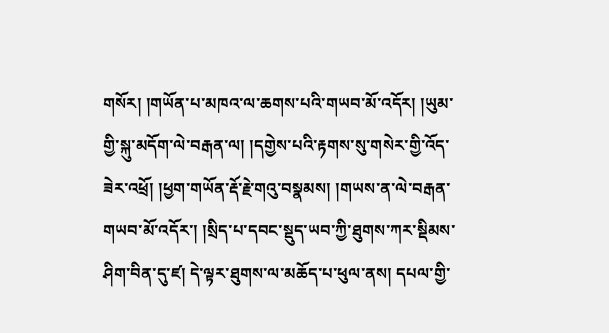གསོར། །གཡོན་པ་མཁའ་ལ་ཆགས་པའི་གཡབ་མོ་འདོར། །ཡུམ་གྱི་སྐུ་མདོག་ལེ་བརྒན་ལ། །དགྱེས་པའི་རྟགས་སུ་གསེར་གྱི་འོད་ཟེར་འཕྲོ། །ཕྱག་གཡོན་རྡོ་རྗེ་གའུ་བསྣམས། །གཡས་ན་ལེ་བརྒན་གཡབ་མོ་འདོར་། །སྲིད་པ་དབང་སྡུད་ཡབ་ཀྱི་ཐུགས་ཀར་སྡིམས་ཤིག་བིན་དུ་ཛ། དེ་ལྟར་ཐུགས་ལ་མཆོད་པ་ཕུལ་ནས། དཔལ་གྱི་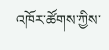འཁོར་ཚོགས་ཀྱིས་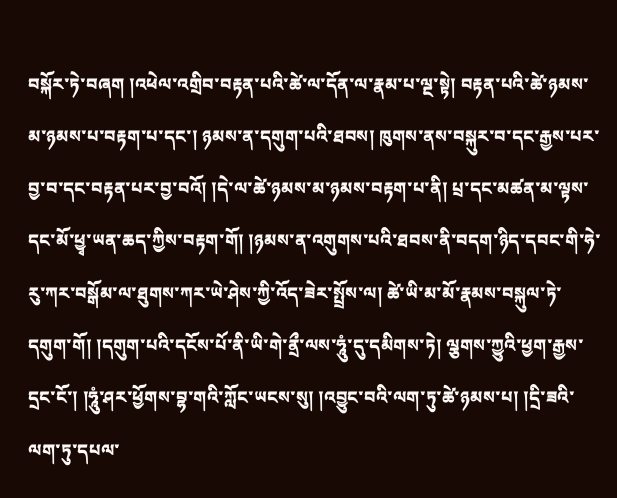བསྐོར་ཏེ་བཞག །འཕེལ་འགྲིབ་བརྟན་པའི་ཚེ་ལ་དོན་ལ་རྣམ་པ་ལྔ་སྟེ། བརྟན་པའི་ཚེ་ཉམས་མ་ཉམས་པ་བརྟག་པ་དང་། ཉམས་ན་དགུག་པའི་ཐབས། ཁུགས་ནས་བསྐུར་བ་དང་རྒྱས་པར་བྱ་བ་དང་བརྟན་པར་བྱ་བའོ། །དེ་ལ་ཚེ་ཉམས་མ་ཉམས་བརྟག་པ་ནི། པྲ་དང་མཚན་མ་ལྟས་དང་མོ་ཕྱྭ་ཡན་ཆད་ཀྱིས་བརྟག་གོ། །ཉམས་ན་འགུགས་པའི་ཐབས་ནི་བདག་ཉིད་དབང་གི་ཧེ་རུ་ཀར་བསྒོམ་ལ་ཐུགས་ཀར་ཡེ་ཤེས་ཀྱི་འོད་ཟེར་སྤྲོས་ལ། ཚེ་ཡི་མ་མོ་རྣམས་བསྐུལ་ཏེ་དགུག་གོ། །དགུག་པའི་དངོས་པོ་ནི་ཡི་གེ་ནྲྀ་ལས་ཧཱུཾ་དུ་དམིགས་ཏེ། ལྕགས་ཀྱུའི་ཕྱག་རྒྱས་དྲང་ངོ་། །ཧཱུཾ་ཤར་ཕྱོགས་བྷ་གའི་ཀློང་ཡངས་སུ། །འབྱུང་བའི་ལག་ཏུ་ཚེ་ཉམས་པ། །དྲི་ཟའི་ལག་ཏུ་དཔལ་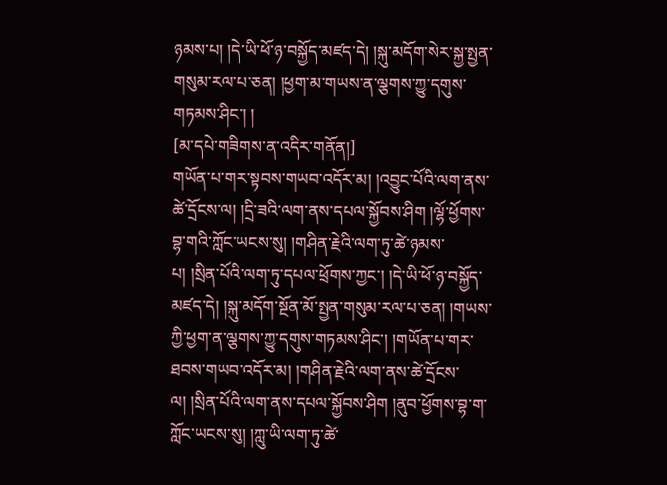ཉམས་པ། །དེ་ཡི་ཕོ་ཉ་བསྐྱོད་མཛད་དེ། །སྐུ་མདོག་སེར་སྐྱ་སྤྱན་གསུམ་རལ་པ་ཅན། །ཕྱག་མ་གཡས་ན་ལྕགས་ཀྱུ་དགུས་གཏམས་ཤིང་། །
[མ་དཔེ་གཟིགས་ན་འདིར་གནོན།]
གཡོན་པ་གར་སྟབས་གཡབ་འདོར་མ། །འབྱུང་པོའི་ལག་ནས་ཚེ་དྲོངས་ལ། །དྲི་ཟའི་ལག་ནས་དཔལ་སྐྱོབས་ཤིག །ལྷོ་ཕྱོགས་བྷ་གའི་ཀློང་ཡངས་སུ། །གཤིན་རྗེའི་ལག་ཏུ་ཚེ་ཉམས་པ། །སྲིན་པོའི་ལག་ཏུ་དཔལ་ཕྲོགས་ཀྱང་། །དེ་ཡི་ཕོ་ཉ་བསྐྱོད་མཛད་དེ། །སྐུ་མདོག་སྔོན་མོ་སྤྱན་གསུམ་རལ་པ་ཅན། །གཡས་ཀྱི་ཕྱག་ན་ལྕགས་ཀྱུ་དགུས་གཏམས་ཤིང་། །གཡོན་པ་གར་ཐབས་གཡབ་འདོར་མ། །གཤིན་རྗེའི་ལག་ནས་ཚེ་དྲོངས་ལ། །སྲིན་པོའི་ལག་ནས་དཔལ་སྐྱོབས་ཤིག །ནུབ་ཕྱོགས་བྷ་ག་ཀློང་ཡངས་སུ། །ཀླུ་ཡི་ལག་ཏུ་ཚེ་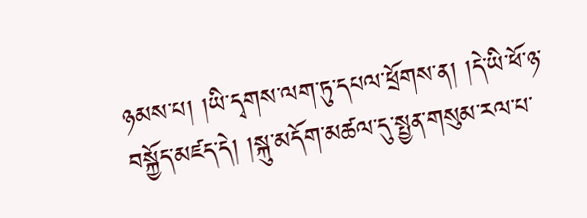ཉམས་པ། །ཡི་དྭགས་ལག་ཏུ་དཔལ་ཕྲོགས་ན། །དེ་ཡི་ཕོ་ཉ་བསྐྱོད་མཛད་དེ། །སྐུ་མདོག་མཚལ་དུ་སྤྱན་གསུམ་རལ་པ་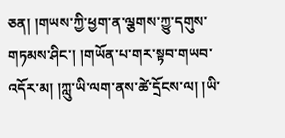ཅན། །གཡས་ཀྱི་ཕྱག་ན་ལྕགས་ཀྱུ་དགུས་གཏམས་ཤིང་། །གཡོན་པ་གར་སྟབ་གཡབ་འདོར་མ། །ཀླུ་ཡི་ལག་ནས་ཚེ་དྲོངས་ལ། །ཡི་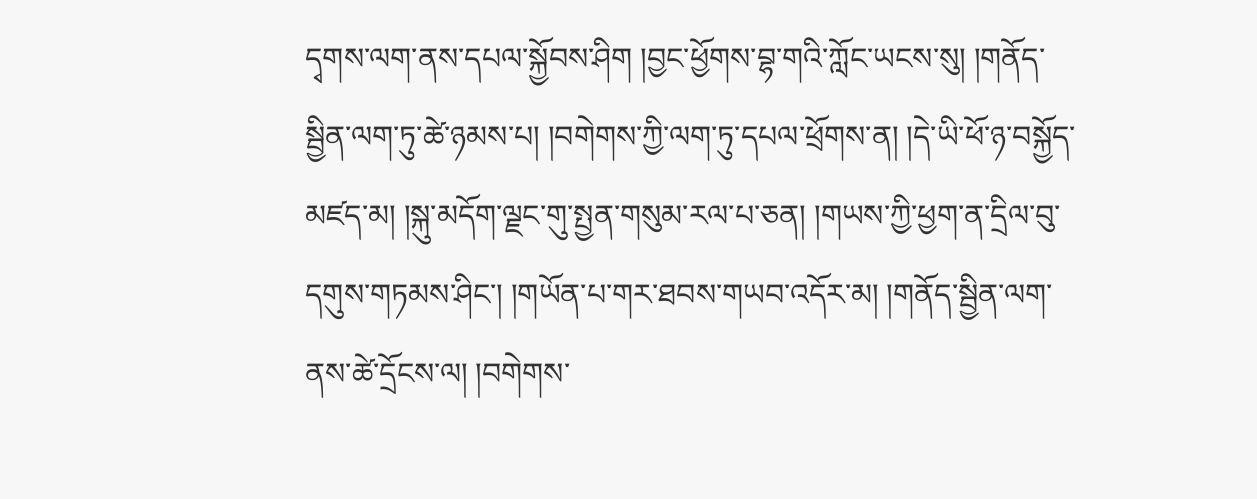དྭགས་ལག་ནས་དཔལ་སྐྱོབས་ཤིག །བྱང་ཕྱོགས་བྷ་གའི་ཀློང་ཡངས་སུ། །གནོད་སྦྱིན་ལག་ཏུ་ཚེ་ཉམས་པ། །བགེགས་ཀྱི་ལག་ཏུ་དཔལ་ཕྲོགས་ན། །དེ་ཡི་ཕོ་ཉ་བསྐྱོད་མཛད་མ། །སྐུ་མདོག་ལྗང་གུ་སྤྱན་གསུམ་རལ་པ་ཅན། །གཡས་ཀྱི་ཕྱག་ན་དྲིལ་བུ་དགུས་གཏམས་ཤིང་། །གཡོན་པ་གར་ཐབས་གཡབ་འདོར་མ། །གནོད་སྦྱིན་ལག་ནས་ཚེ་དྲོངས་ལ། །བགེགས་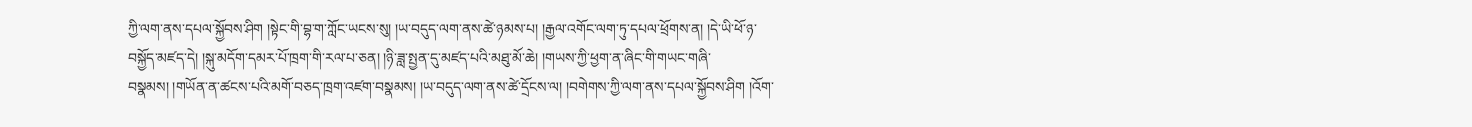ཀྱི་ལག་ནས་དཔལ་སྐྱོབས་ཤིག །སྟེང་གི་བྷ་ག་ཀློང་ཡངས་སུ། །ཡ་བདུད་ལག་ནས་ཚེ་ཉམས་པ། །རྒྱལ་འགོང་ལག་ཏུ་དཔལ་ཕྲོགས་ན། །དེ་ཡི་ཕོ་ཉ་བསྐྱོད་མཛད་དེ། །སྐུ་མདོག་དམར་པོ་ཁྲག་གི་རལ་པ་ཅན། །ཉི་ཟླ་སྤྱན་དུ་མཛད་པའི་མཐུ་མོ་ཆེ། །གཡས་ཀྱི་ཕྱག་ན་ཞིང་གི་གཡང་གཞི་བསྣམས། །གཡོན་ན་ཚངས་པའི་མགོ་བཅད་ཁྲག་འཛག་བསྣམས། །ཡ་བདུད་ལག་ནས་ཚེ་དྲོངས་ལ། །བགེགས་ཀྱི་ལག་ནས་དཔལ་སྐྱོབས་ཤིག །འོག་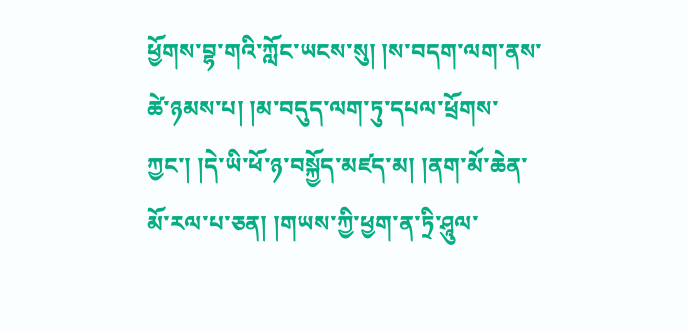ཕྱོགས་བྷ་གའི་ཀློང་ཡངས་སུ། །ས་བདག་ལག་ནས་ཚེ་ཉམས་པ། །མ་བདུད་ལག་ཏུ་དཔལ་ཕྲོགས་ཀྱང་། །དེ་ཡི་ཕོ་ཉ་བསྐྱོད་མཛད་མ། །ནག་མོ་ཆེན་མོ་རལ་པ་ཅན། །གཡས་ཀྱི་ཕྱག་ན་ཏྲི་ཤཱུལ་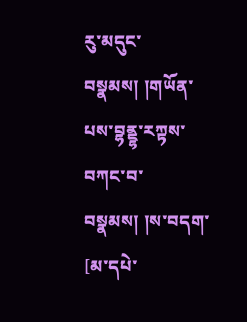རུ་མདུང་བསྣམས། །གཡོན་པས་བྷནྡྷ་རཀྟས་བཀང་བ་བསྣམས། །ས་བདག་
[མ་དཔེ་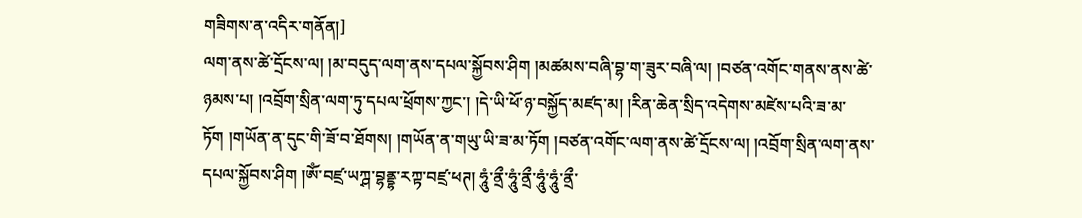གཟིགས་ན་འདིར་གནོན།]
ལག་ནས་ཚེ་དྲོངས་ལ། །མ་བདུད་ལག་ནས་དཔལ་སྐྱོབས་ཤིག །མཚམས་བཞི་བྷ་ག་ཟུར་བཞི་ལ། །བཙན་འགོང་གནས་ནས་ཚེ་ཉམས་པ། །འབྲོག་སྲིན་ལག་ཏུ་དཔལ་ཕྲོགས་ཀྱང་། །དེ་ཡི་ཕོ་ཉ་བསྐྱོད་མཛད་མ། །རིན་ཆེན་སྲིད་འདེགས་མཛེས་པའི་ཟ་མ་ཏོག །གཡོན་ན་དུང་གི་ཟོ་བ་ཐོགས། །གཡོན་ན་གཡུ་ཡི་ཟ་མ་ཏོག །བཙན་འགོང་ལག་ནས་ཚེ་དྲོངས་ལ། །འབྲོག་སྲིན་ལག་ནས་དཔལ་སྐྱོབས་ཤིག །ཨོཾ་བཛྲ་ཡཀྴ་བྷནྡྷ་རཀྟ་བཛྲ་ཕཊ། ཧཱུཾ་ནྲྀ་ཧཱུཾ་ནྲྀ་ཧཱུཾ་ཧཱུཾ་ནྲྀ་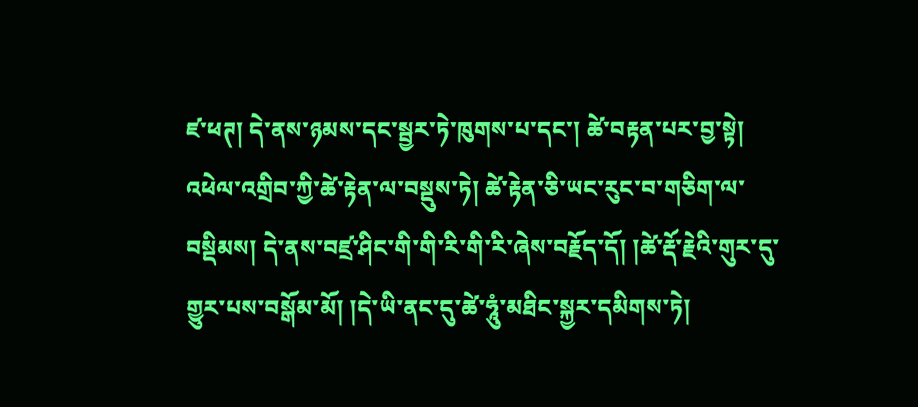ཛ་ཕཊ། དེ་ནས་ཉམས་དང་སྦྱར་ཏེ་ཁུགས་པ་དང་། ཚེ་བརྟན་པར་བྱ་སྟེ། འཕེལ་འགྲིབ་ཀྱི་ཚེ་རྟེན་ལ་བསྡུས་ཏེ། ཚེ་རྟེན་ཅི་ཡང་རུང་བ་གཅིག་ལ་བསྡིམས། དེ་ནས་བཛྲ་ཤིང་གི་གི་རི་གི་རི་ཞེས་བརྗོད་དོ། །ཚེ་རྡོ་རྗེའི་གུར་དུ་གྱུར་པས་བསྒོམ་མོ། །དེ་ཡི་ནང་དུ་ཚེ་ཧཱུཾ་མཐིང་སྐྱར་དམིགས་ཏེ།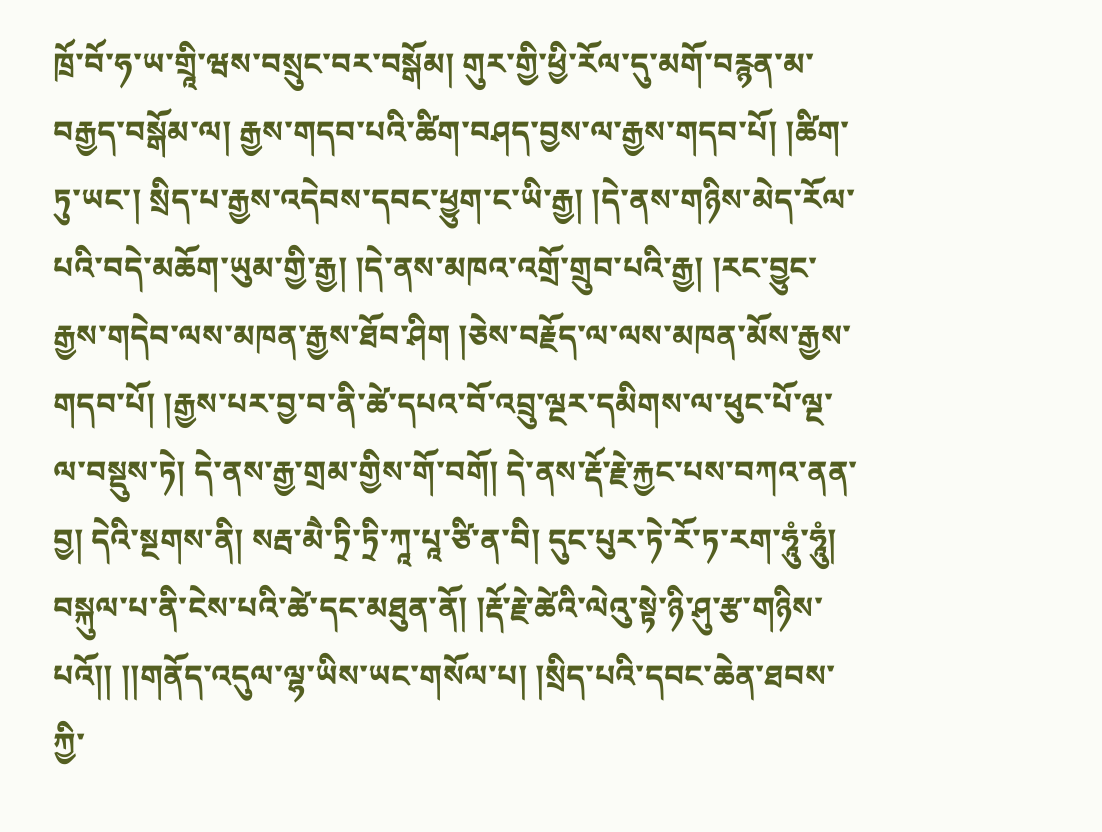ཁྲོ་བོ་ཧ་ཡ་གྲཱི་ཝས་བསྲུང་བར་བསྒོམ། གུར་གྱི་ཕྱི་རོལ་དུ་མགོ་བརྙན་མ་བརྒྱད་བསྒོམ་ལ། རྒྱས་གདབ་པའི་ཚིག་བཤད་བྱས་ལ་རྒྱས་གདབ་པོ། །ཚིག་ཏུ་ཡང་། སྲིད་པ་རྒྱས་འདེབས་དབང་ཕྱུག་ང་ཡི་རྒྱ། །དེ་ནས་གཉིས་མེད་རོལ་པའི་བདེ་མཆོག་ཡུམ་གྱི་རྒྱ། །དེ་ནས་མཁའ་འགྲོ་གྲུབ་པའི་རྒྱ། །རང་བྱུང་རྒྱས་གདེབ་ལས་མཁན་རྒྱས་ཐོབ་ཤིག །ཅེས་བརྗོད་ལ་ལས་མཁན་མོས་རྒྱས་གདབ་པོ། །རྒྱས་པར་བྱ་བ་ནི་ཚེ་དཔའ་བོ་འབྲུ་ལྔར་དམིགས་ལ་ཕུང་པོ་ལྔ་ལ་བསྡུས་ཏེ། དེ་ནས་རྒྱ་གྲམ་གྱིས་གོ་བགོ། དེ་ནས་རྡོ་རྗེ་རྐྱང་པས་བཀའ་ནན་བྱ། དེའི་སྔགས་ནི། སརྦ་མཻ་ཏྲི་ཏྲི་ཀཱ་པཱ་ཙི་ན་བི། དུང་པུར་ཏེ་རོ་ཏ་རག་ཧཱུཾ་ཧཱུཾ། བསྐུལ་པ་ནི་ངེས་པའི་ཚེ་དང་མཐུན་ནོ། །རྡོ་རྗེ་ཚེའི་ལེའུ་སྟེ་ཉི་ཤུ་རྩ་གཉིས་པའོ།། །།གནོད་འདུལ་ལྷ་ཡིས་ཡང་གསོལ་པ། །སྲིད་པའི་དབང་ཆེན་ཐབས་ཀྱི་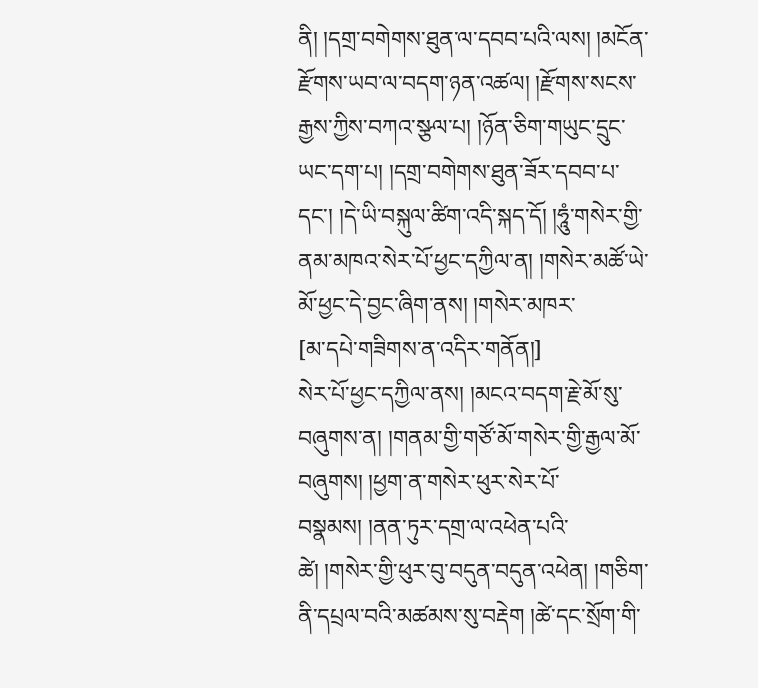ནི། །དགྲ་བགེགས་ཐུན་ལ་དབབ་པའི་ལས། །མངོན་རྫོགས་ཡབ་ལ་བདག་ཉན་འཚལ། །རྫོགས་སངས་རྒྱས་ཀྱིས་བཀའ་སྩལ་པ། །ཉོན་ཅིག་གཡུང་དྲུང་ཡང་དག་པ། །དགྲ་བགེགས་ཐུན་ཟོར་དབབ་པ་དང་། །དེ་ཡི་བསྐུལ་ཚིག་འདི་སྐད་དོ། །ཧཱུཾ་གསེར་གྱི་ནམ་མཁའ་སེར་པོ་ཕྱང་དཀྱིལ་ན། །གསེར་མཚོ་ཡེ་མོ་ཕྱང་དེ་བྱང་ཞིག་ནས། །གསེར་མཁར་
[མ་དཔེ་གཟིགས་ན་འདིར་གནོན།]
སེར་པོ་ཕྱང་དཀྱིལ་ནས། །མངའ་བདག་རྗེ་མོ་སུ་བཞུགས་ན། །གནམ་གྱི་གཙོ་མོ་གསེར་གྱི་རྒྱལ་མོ་བཞུགས། །ཕྱག་ན་གསེར་ཕུར་སེར་པོ་བསྣམས། །ནན་ཏུར་དགྲ་ལ་འཕེན་པའི་ཚེ། །གསེར་གྱི་ཕུར་བུ་བདུན་བདུན་འཕེན། །གཅིག་ནི་དཔྲལ་བའི་མཚམས་སུ་བརྡེག །ཚེ་དང་སྲོག་གི་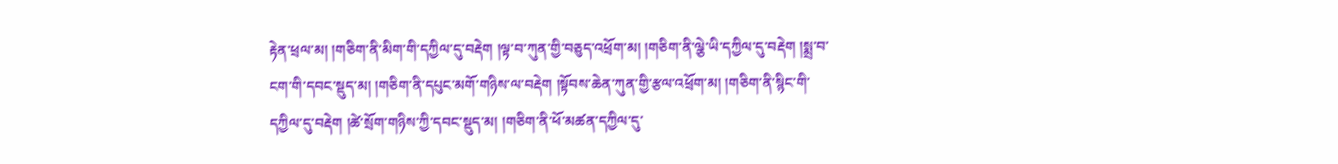རྟེན་ཕྲལ་མ། །གཅིག་ནི་མིག་གི་དཀྱིལ་དུ་བརྡེག །ལྟ་བ་ཀུན་གྱི་བཅུད་འཕྲོག་མ། །གཅིག་ནི་ལྕེ་ཡི་དཀྱིལ་དུ་བརྡེག །སྨྲ་བ་ངག་གི་དབང་སྡུད་མ། །གཅིག་ནི་དཔུང་མགོ་གཉིས་ལ་བརྡེག །སྟོབས་ཆེན་ཀུན་གྱི་རྩལ་འཕྲོག་མ། །གཅིག་ནི་སྙིང་གི་དཀྱིལ་དུ་བརྡེག །ཚེ་སྲོག་གཉིས་ཀྱི་དབང་སྡུད་མ། །གཅིག་ནི་ཕོ་མཚན་དཀྱིལ་དུ་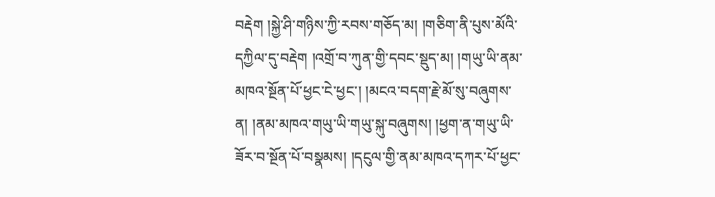བརྡེག །སྐྱེ་ཤི་གཉིས་ཀྱི་རབས་གཅོད་མ། །གཅིག་ནི་པུས་མོའི་དཀྱིལ་དུ་བརྡེག །འགྲོ་བ་ཀུན་གྱི་དབང་སྡུད་མ། །གཡུ་ཡི་ནམ་མཁའ་སྔོན་པོ་ཕྱང་ངེ་ཕྱང་། །མངའ་བདག་རྗེ་མོ་སུ་བཞུགས་ན། །ནམ་མཁའ་གཡུ་ཡི་གཡུ་སྐུ་བཞུགས། །ཕྱག་ན་གཡུ་ཡི་ཟོར་བ་སྔོན་པོ་བསྣམས། །དངུལ་གྱི་ནམ་མཁའ་དཀར་པོ་ཕྱང་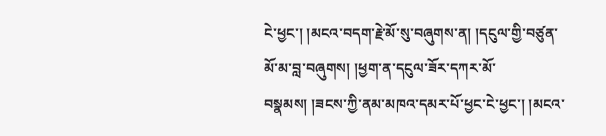ངེ་ཕྱང་། །མངའ་བདག་རྗེ་མོ་སུ་བཞུགས་ན། །དངུལ་གྱི་བཙུན་མོ་མ་བླ་བཞུགས། །ཕྱག་ན་དངུལ་ཟོར་དཀར་མོ་བསྣམས། །ཟངས་ཀྱི་ནམ་མཁའ་དམར་པོ་ཕྱང་ངེ་ཕྱང་། །མངའ་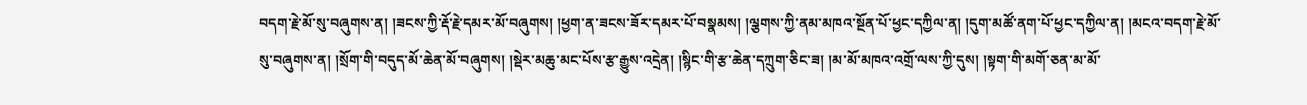བདག་རྗེ་མོ་སུ་བཞུགས་ན། །ཟངས་ཀྱི་རྡོ་རྗེ་དམར་མོ་བཞུགས། །ཕྱག་ན་ཟངས་ཟོར་དམར་པོ་བསྣམས། །ལྕགས་ཀྱི་ནམ་མཁའ་སྔོན་པོ་ཕྱང་དཀྱིལ་ན། །དུག་མཚོ་ནག་པོ་ཕྱང་དཀྱིལ་ན། །མངའ་བདག་རྗེ་མོ་སུ་བཞུགས་ན། །སྲོག་གི་བདུད་མོ་ཆེན་མོ་བཞུགས། །སྡེར་མཆུ་མང་པོས་རྩ་རྒྱུས་འདྲེན། །སྙིང་གི་རྩ་ཆེན་དཀྲུག་ཅིང་ཟ། །མ་མོ་མཁའ་འགྲོ་ལས་ཀྱི་དུས། །སྟག་གི་མགོ་ཅན་མ་མོ་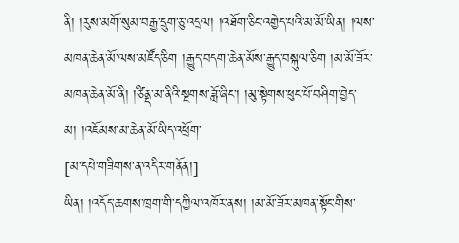ནི། །རུས་མགོ་སུམ་བརྒྱ་དྲུག་ཅུ་འདྲལ། །འཐོག་ཅིང་འགྱེད་པའི་མ་མོ་ཡིན། །ལས་མཁན་ཆེན་མོ་ལས་མཛོད་ཅིག །རྒྱུད་བདག་ཆེན་མོས་རྒྱུད་བསྐུལ་ཅིག །མ་མོ་ཟོར་མཁན་ཆེན་མོ་ནི། །ཙིནྡ་མ་ནིའི་སྔགས་ཟློ་ཞིང་། །མུ་སྟེགས་ཕུང་པོ་བཤིག་བྱེད་མ། །འཇོམས་མ་ཆེན་མོ་ཡིད་འཕྲོག་
[མ་དཔེ་གཟིགས་ན་འདིར་གནོན།]
ཡིན། །འདོད་ཆགས་ཁྲག་གི་དཀྱིལ་འཁོར་ནས། །མ་མོ་ཟོར་མཁན་སྟོང་གིས་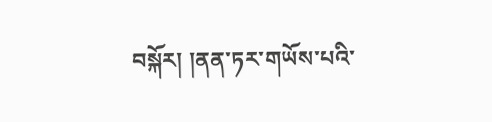བསྐོར། །ནན་ཏར་གཡོས་པའི་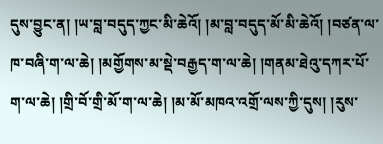དུས་བྱུང་ན། །ཡ་བླ་བདུད་ཀྱང་མི་ཆེའོ། །མ་བླ་བདུད་མོ་མི་ཆེའོ། །བཙན་ལ་ཁ་བཞི་ག་ལ་ཆེ། །མགྱོགས་མ་སྡེ་བརྒྱད་ག་ལ་ཆེ། །གནམ་ཐེའུ་དཀར་པོ་ག་ལ་ཆེ། །གྲི་བོ་གྲི་མོ་ག་ལ་ཆེ། །མ་མོ་མཁའ་འགྲོ་ལས་ཀྱི་དུས། །རུས་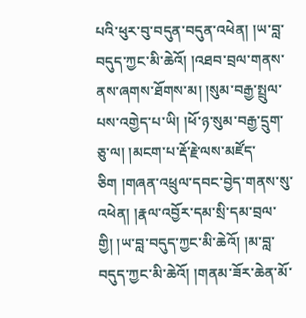པའི་ཕུར་བུ་བདུན་བདུན་འཕེན། །ཡ་བླ་བདུད་ཀྱང་མི་ཆེའོ། །འཐབ་བྲལ་གནས་ནས་ཞགས་ཐོགས་མ། །སུམ་བརྒྱ་སྤྲུལ་པས་འགྱེད་པ་ཡི། །ཕོ་ཉ་སུམ་བརྒྱ་དྲུག་ཅུ་ལ། །མངག་པ་རྡོ་རྗེ་ལས་མཛོད་ཅིག །གཞན་འཕྲུལ་དབང་བྱེད་གནས་སུ་འཕེན། །རྣལ་འབྱོར་དམ་སྲི་དམ་བྲལ་གྱི། །ཡ་བླ་བདུད་ཀྱང་མི་ཆེའོ། །མ་བླ་བདུད་ཀྱང་མི་ཆེའོ། །གནམ་ཟོར་ཆེན་མོ་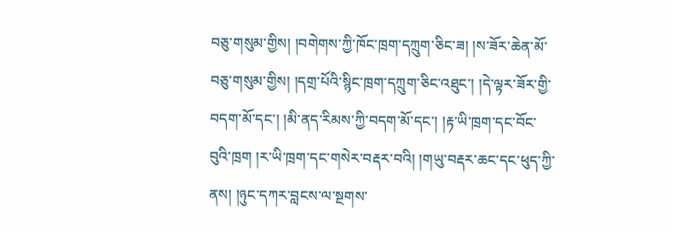བཅུ་གསུམ་གྱིས། །བགེགས་ཀྱི་ཁོང་ཁྲག་དཀྲུག་ཅིང་ཟ། །ས་ཟོར་ཆེན་མོ་བཅུ་གསུམ་གྱིས། །དགྲ་པོའི་སྙིང་ཁྲག་དཀྲུག་ཅིང་འཐུང་། །དེ་ལྟར་ཟོར་གྱི་བདག་མོ་དང་། །མི་ནད་རིམས་ཀྱི་བདག་མོ་དང་། །རྟ་ཡི་ཁྲག་དང་བོང་བུའི་ཁྲག །ར་ཡི་ཁྲག་དང་གསེར་བརྡར་བའི། །གཡུ་བརྡར་ཆང་དང་ཕུད་ཀྱི་ནས། །ཉུང་དཀར་བླངས་ལ་སྔགས་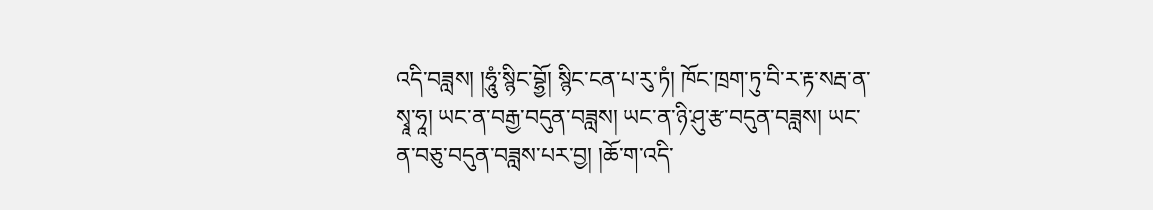འདི་བཟླས། །ཧཱུཾ་སྙིང་བྷྱོ། སྙིང་ངན་པ་རུ་ཏཾ། ཁོང་ཁྲག་ཏུ་བི་ར་རྟ་སརྦ་ན་སྭཱ་ཧཱ། ཡང་ན་བརྒྱ་བདུན་བཟླས། ཡང་ན་ཉི་ཤུ་རྩ་བདུན་བཟླས། ཡང་ན་བཅུ་བདུན་བཟླས་པར་བྱ། །ཆོ་ག་འདི་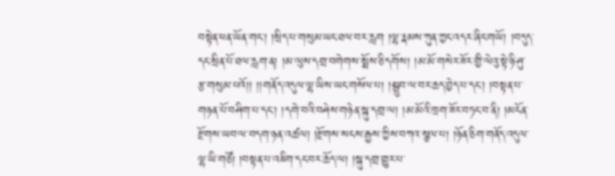བསྟེན་ཕན་ཡོན་གང་། །སྲིད་པ་གསུམ་ཡང་ཐལ་བར་རླག །ལྷ་རྣམས་ཀུན་ཀྱང་འདར་ཞིང་གཡོ། །བདུད་དང་སྲིན་པོ་ཐལ་རླག་ན། །མ་ལུས་དགྲ་བགེགས་སྨོས་ཅི་དགོས། །མ་མོ་གསེར་ཟོར་གྱི་ལེའུ་སྟེ་ཉི་ཤུ་རྩ་གསུམ་པའོ།། །།གནོད་འདུལ་ལྷ་ཡིས་ཡང་གསོལ་པ། །སྒྲུབ་ལ་བར་ཆད་བྱེད་པ་དང་། །བསྟན་པ་གཉན་པོ་བཤིག་པ་དང་། །དགེ་བའི་བཤེས་གཉེན་སྐུ་དགྲ་ལ། །མ་མོའི་ཁྲག་ཟོར་བཏང་བ་ནི། །མངོན་རྫོགས་ཡབ་ལ་བདག་ཉན་འཚལ། །རྫོགས་སངས་རྒྱས་ཀྱིས་བཀའ་སྩལ་པ། །ཉོན་ཅིག་གནོད་འདུལ་ལྷ་ཡི་གཙོ། །བསྟན་པ་འཇིག་དང་བར་ཆོད་ལ། །སྐུ་དགྲ་གྱུར་པ་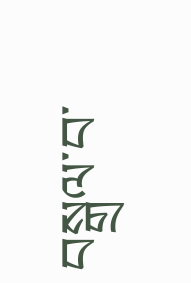བསྒྲལ་བ་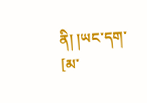ནི། །ཡང་དག་
[མ་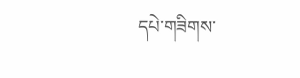དཔེ་གཟིགས་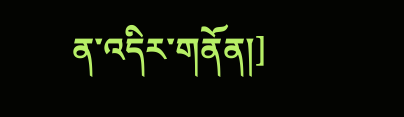ན་འདིར་གནོན།]